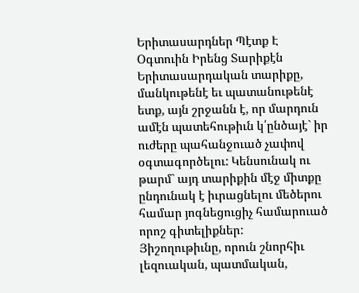Երիտասարդներ Պէտք Է
Օգտուին Իրենց Տարիքէն
Երիտասարդական տարիքը, մանկութենէ եւ պատանութենէ ետք, այն շրջանն է, որ մարդուն ամէն պատեհութիւն կ՛ընծայէ` իր ուժերը պահանջուած չափով օգտագործելու: Կենսունակ ու թարմ` այդ տարիքին մէջ միտքը ընդունակ է իւրացնելու մեծերու համար յոգնեցուցիչ համարուած որոշ գիտելիքներ:
Յիշողութիւնը, որուն շնորհիւ լեզուական, պատմական,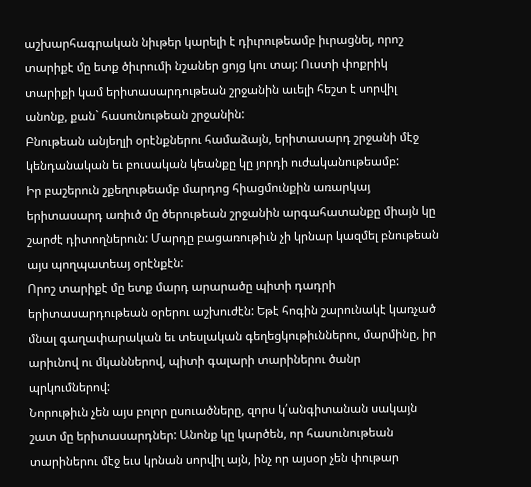աշխարհագրական նիւթեր կարելի է դիւրութեամբ իւրացնել, որոշ տարիքէ մը ետք ծիւրումի նշաներ ցոյց կու տայ: Ուստի փոքրիկ տարիքի կամ երիտասարդութեան շրջանին աւելի հեշտ է սորվիլ անոնք, քան` հասունութեան շրջանին:
Բնութեան անյեղլի օրէնքներու համաձայն, երիտասարդ շրջանի մէջ կենդանական եւ բուսական կեանքը կը յորդի ուժականութեամբ:
Իր բաշերուն շքեղութեամբ մարդոց հիացմունքին առարկայ երիտասարդ առիւծ մը ծերութեան շրջանին արգահատանքը միայն կը շարժէ դիտողներուն: Մարդը բացառութիւն չի կրնար կազմել բնութեան այս պողպատեայ օրէնքէն:
Որոշ տարիքէ մը ետք մարդ արարածը պիտի դադրի երիտասարդութեան օրերու աշխուժէն: Եթէ հոգին շարունակէ կառչած մնալ գաղափարական եւ տեսլական գեղեցկութիւններու, մարմինը, իր արիւնով ու մկաններով, պիտի գալարի տարիներու ծանր պրկումներով:
Նորութիւն չեն այս բոլոր ըսուածները, զորս կ՛անգիտանան սակայն շատ մը երիտասարդներ: Անոնք կը կարծեն, որ հասունութեան տարիներու մէջ եւս կրնան սորվիլ այն, ինչ որ այսօր չեն փութար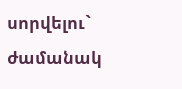սորվելու` ժամանակ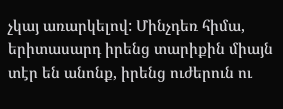չկայ առարկելով: Մինչդեռ հիմա, երիտասարդ իրենց տարիքին միայն տէր են անոնք, իրենց ուժերուն ու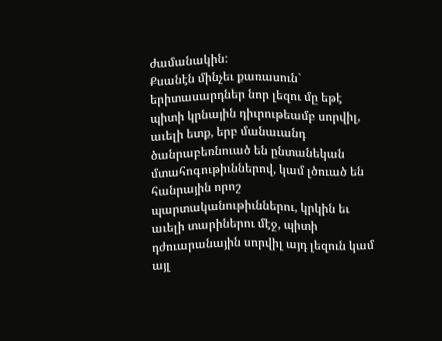ժամանակին:
Քսանէն մինչեւ քառասուն` երիտասարդներ նոր լեզու մը եթէ պիտի կրնային դիւրութեամբ սորվիլ, աւելի ետք, երբ մանաւանդ ծանրաբեռնուած են ընտանեկան մտահոգութիւններով, կամ լծուած են հանրային որոշ պարտականութիւններու, կրկին եւ աւելի տարիներու մէջ, պիտի դժուարանային սորվիլ այդ լեզուն կամ այլ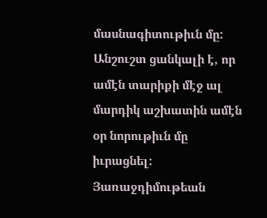մասնագիտութիւն մը:
Անշուշտ ցանկալի է, որ ամէն տարիքի մէջ ալ մարդիկ աշխատին ամէն օր նորութիւն մը իւրացնել: Յառաջդիմութեան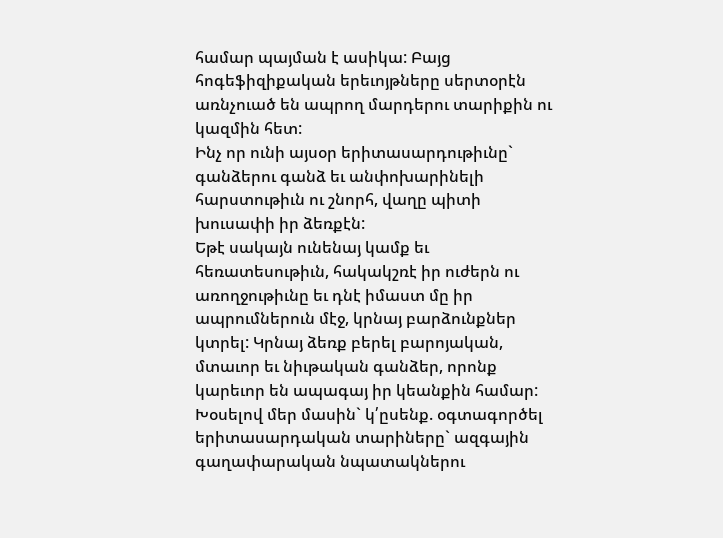համար պայման է ասիկա: Բայց հոգեֆիզիքական երեւոյթները սերտօրէն առնչուած են ապրող մարդերու տարիքին ու կազմին հետ:
Ինչ որ ունի այսօր երիտասարդութիւնը` գանձերու գանձ եւ անփոխարինելի հարստութիւն ու շնորհ, վաղը պիտի խուսափի իր ձեռքէն:
Եթէ սակայն ունենայ կամք եւ հեռատեսութիւն, հակակշռէ իր ուժերն ու առողջութիւնը եւ դնէ իմաստ մը իր ապրումներուն մէջ, կրնայ բարձունքներ կտրել: Կրնայ ձեռք բերել բարոյական, մտաւոր եւ նիւթական գանձեր, որոնք կարեւոր են ապագայ իր կեանքին համար:
Խօսելով մեր մասին` կ՛ըսենք. օգտագործել երիտասարդական տարիները` ազգային գաղափարական նպատակներու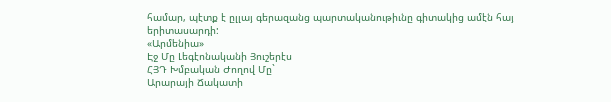համար, պէտք է ըլլայ գերազանց պարտականութիւնը գիտակից ամէն հայ երիտասարդի:
«Արմենիա»
Էջ Մը Լեգէոնականի Յուշերէս
ՀՅԴ Խմբական Ժողով Մը`
Արարայի Ճակատի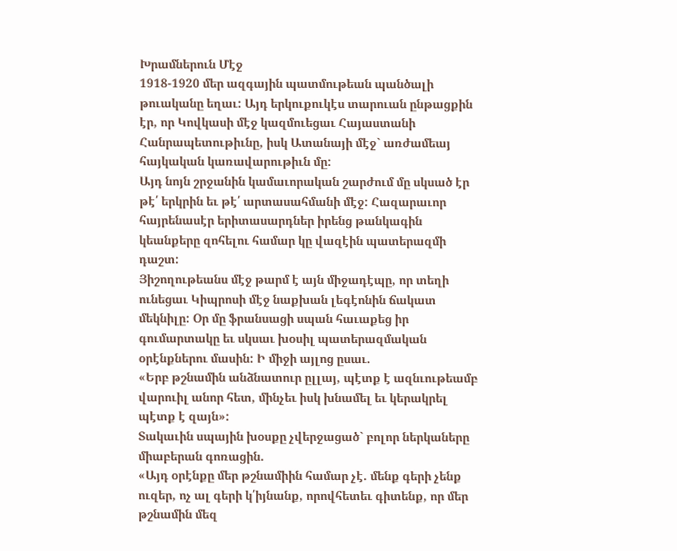Խրամներուն Մէջ
1918-1920 մեր ազգային պատմութեան պանծալի թուականը եղաւ: Այդ երկուքուկէս տարուան ընթացքին էր, որ Կովկասի մէջ կազմուեցաւ Հայաստանի Հանրապետութիւնը, իսկ Ատանայի մէջ` առժամեայ հայկական կառավարութիւն մը:
Այդ նոյն շրջանին կամաւորական շարժում մը սկսած էր թէ՛ երկրին եւ թէ՛ արտասահմանի մէջ: Հազարաւոր հայրենասէր երիտասարդներ իրենց թանկագին կեանքերը զոհելու համար կը վազէին պատերազմի դաշտ:
Յիշողութեանս մէջ թարմ է այն միջադէպը, որ տեղի ունեցաւ Կիպրոսի մէջ նաքխան լեգէոնին ճակատ մեկնիլը: Օր մը ֆրանսացի սպան հաւաքեց իր գումարտակը եւ սկսաւ խօսիլ պատերազմական օրէնքներու մասին: Ի միջի այլոց ըսաւ.
«Երբ թշնամին անձնատուր ըլլայ, պէտք է ազնւութեամբ վարուիլ անոր հետ, մինչեւ իսկ խնամել եւ կերակրել պէտք է զայն»:
Տակաւին սպային խօսքը չվերջացած` բոլոր ներկաները միաբերան գոռացին.
«Այդ օրէնքը մեր թշնամիին համար չէ. մենք գերի չենք ուզեր, ոչ ալ գերի կ՛իյնանք, որովհետեւ գիտենք, որ մեր թշնամին մեզ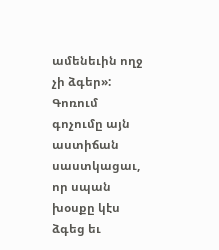ամենեւին ողջ չի ձգեր»:
Գոռում գոչումը այն աստիճան սաստկացաւ, որ սպան խօսքը կէս ձգեց եւ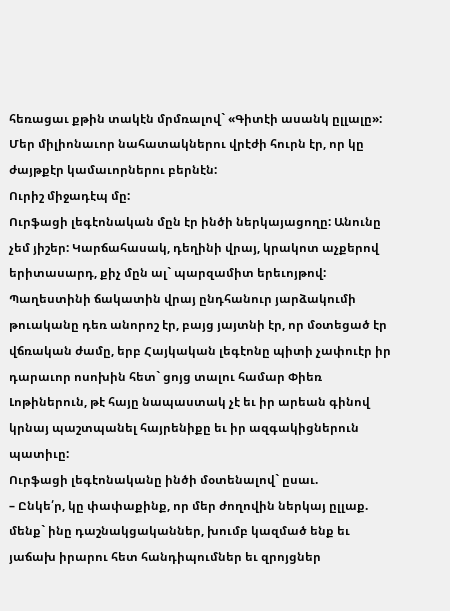հեռացաւ քթին տակէն մրմռալով` «Գիտէի ասանկ ըլլալը»:
Մեր միլիոնաւոր նահատակներու վրէժի հուրն էր, որ կը ժայթքէր կամաւորներու բերնէն:
Ուրիշ միջադէպ մը:
Ուրֆացի լեգէոնական մըն էր ինծի ներկայացողը: Անունը չեմ յիշեր: Կարճահասակ, դեղինի վրայ, կրակոտ աչքերով երիտասարդ, քիչ մըն ալ` պարզամիտ երեւոյթով:
Պաղեստինի ճակատին վրայ ընդհանուր յարձակումի թուականը դեռ անորոշ էր, բայց յայտնի էր, որ մօտեցած էր վճռական ժամը, երբ Հայկական լեգէոնը պիտի չափուէր իր դարաւոր ոսոխին հետ` ցոյց տալու համար Փիեռ Լոթիներուն, թէ հայը նապաստակ չէ եւ իր արեան գինով կրնայ պաշտպանել հայրենիքը եւ իր ազգակիցներուն պատիւը:
Ուրֆացի լեգէոնականը ինծի մօտենալով` ըսաւ.
– Ընկե՛ր, կը փափաքինք, որ մեր ժողովին ներկայ ըլլաք. մենք` ինը դաշնակցականներ, խումբ կազմած ենք եւ յաճախ իրարու հետ հանդիպումներ եւ զրոյցներ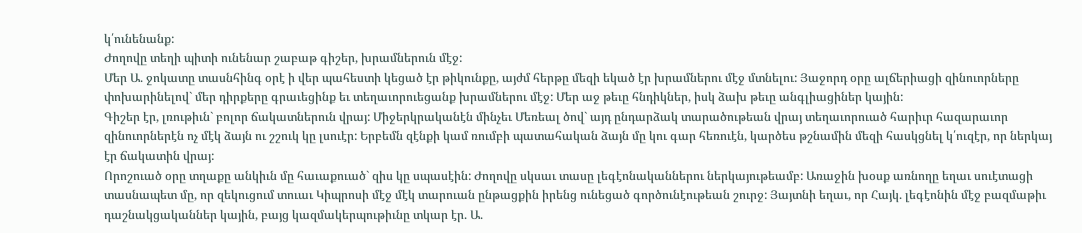կ՛ունենանք:
Ժողովը տեղի պիտի ունենար շաբաթ գիշեր, խրամներուն մէջ:
Մեր Ա. ջոկատը տասնհինգ օրէ ի վեր պահեստի կեցած էր թիկունքը, այժմ հերթը մեզի եկած էր խրամներու մէջ մտնելու: Յաջորդ օրը ալճերիացի զինուորները փոխարինելով` մեր դիրքերը գրաւեցինք եւ տեղաւորուեցանք խրամներու մէջ: Մեր աջ թեւը հնդիկներ, իսկ ձախ թեւը անգլիացիներ կային:
Գիշեր էր, լռութիւն` բոլոր ճակատներուն վրայ: Միջերկրականէն մինչեւ Մեռեալ ծով` այդ ընդարձակ տարածութեան վրայ տեղաւորուած հարիւր հազարաւոր զինուորներէն ոչ մէկ ձայն ու շշուկ կը լսուէր: Երբեմն զէնքի կամ ռումբի պատահական ձայն մը կու գար հեռուէն, կարծես թշնամին մեզի հասկցնել կ՛ուզէր, որ ներկայ էր ճակատին վրայ:
Որոշուած օրը տղաքը անկիւն մը հաւաքուած` զիս կը սպասէին: Ժողովը սկսաւ տասը լեգէոնականներու ներկայութեամբ: Առաջին խօսք առնողը եղաւ սուէտացի տասնապետ մը, որ զեկուցում տուաւ Կիպրոսի մէջ մէկ տարուան ընթացքին իրենց ունեցած գործունէութեան շուրջ: Յայտնի եղաւ, որ Հայկ. լեգէոնին մէջ բազմաթիւ դաշնակցականներ կային, բայց կազմակերպութիւնը տկար էր. Ա.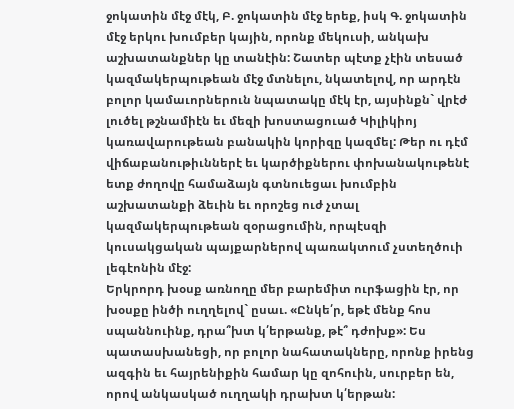ջոկատին մէջ մէկ, Բ. ջոկատին մէջ երեք, իսկ Գ. ջոկատին մէջ երկու խումբեր կային, որոնք մեկուսի, անկախ աշխատանքներ կը տանէին: Շատեր պէտք չէին տեսած կազմակերպութեան մէջ մտնելու, նկատելով, որ արդէն բոլոր կամաւորներուն նպատակը մէկ էր, այսինքն` վրէժ լուծել թշնամիէն եւ մեզի խոստացուած Կիլիկիոյ կառավարութեան բանակին կորիզը կազմել: Թեր ու դէմ վիճաբանութիւններէ եւ կարծիքներու փոխանակութենէ ետք ժողովը համաձայն գտնուեցաւ խումբին աշխատանքի ձեւին եւ որոշեց ուժ չտալ կազմակերպութեան զօրացումին, որպէսզի կուսակցական պայքարներով պառակտում չստեղծուի լեգէոնին մէջ:
Երկրորդ խօսք առնողը մեր բարեմիտ ուրֆացին էր, որ խօսքը ինծի ուղղելով` ըսաւ. «Ընկե՛ր, եթէ մենք հոս սպաննուինք, դրա՞խտ կ՛երթանք, թէ՞ դժոխք»: Ես պատասխանեցի, որ բոլոր նահատակները, որոնք իրենց ազգին եւ հայրենիքին համար կը զոհուին, սուրբեր են, որով անկասկած ուղղակի դրախտ կ՛երթան: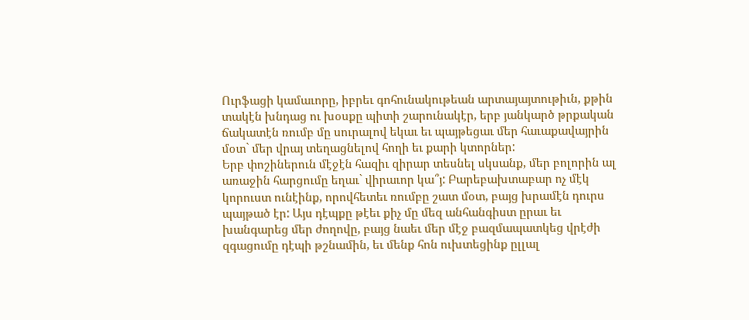Ուրֆացի կամաւորը, իբրեւ գոհունակութեան արտայայտութիւն, քթին տակէն խնդաց ու խօսքը պիտի շարունակէր, երբ յանկարծ թրքական ճակատէն ռումբ մը սուրալով եկաւ եւ պայթեցաւ մեր հաւաքավայրին մօտ` մեր վրայ տեղացնելով հողի եւ քարի կտորներ:
Երբ փոշիներուն մէջէն հազիւ զիրար տեսնել սկսանք, մեր բոլորին ալ առաջին հարցումը եղաւ` վիրաւոր կա՞յ: Բարեբախտաբար ոչ մէկ կորուստ ունէինք, որովհետեւ ռումբը շատ մօտ, բայց խրամէն դուրս պայթած էր: Այս դէպքը թէեւ քիչ մը մեզ անհանգիստ ըրաւ եւ խանգարեց մեր ժողովը, բայց նաեւ մեր մէջ բազմապատկեց վրէժի զգացումը դէպի թշնամին, եւ մենք հոն ուխտեցինք ըլլալ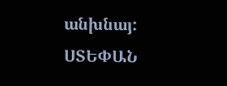անխնայ:
ՍՏԵՓԱՆ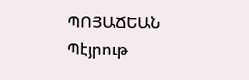ՊՈՅԱՃԵԱՆ
Պէյրութ